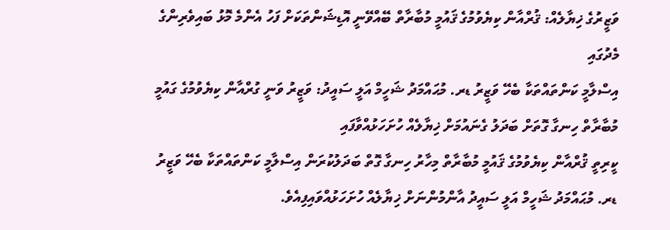ވަޒީރުގެ ޚިޔާލެއް: ޤުރްއާން ކިޔެވުމުގެ ޤައުމީ މުބާރާތް ބޭއްވޭނީ އޮޑިޝަންތަކަށް ފަހު އެންމެ މޮޅު ބައިވެރިންގެ މެދުގައި
އިސްލާމީ ކަންތައްތަކާ ބެހޭ ވަޒީރު ޑރ. މުޙައްމަދު ޝަހީމް އަލީ ސައީދު: ވަޒީރު ވަނީ ގުރްއާން ކިޔެވުމުގެ ގައުމީ މުބާރާތް ހިނގާ ގޮތަށް ބަދަލު ގެނައުމަށް ޚިޔާލެއް ހުށަހަޅުއްވާފައި
ކީރިތީ ޤުރްއާން ކިޔެވުމުގެ ޤައުމީ މުބާރާތް މިހާރު ހިނގާ ގޮތް ބަދަލުކުރަން އިސްލާމީ ކަންތައްތަކާ ބެހޭ ވަޒީރު ޑރ. މުޙައްމަދު ޝަހީމް އަލީ ސައީދު އާންމުންނަށް ޚިޔާލެއް ހުށަހަޅުއްވައިފިއެވެ.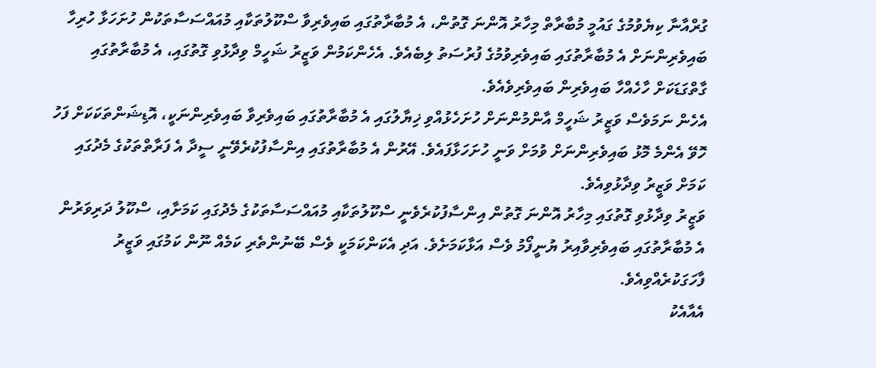ގުރްއާނާ ކިޔެވުމުގެ ގައުމީ މުބާރާތް މިހާރު އޮންނަ ގޮތުން، އެ މުބާރާތުގައި ބައިވެރިވާ ސްކޫލުތަކާއި މުއައްސަސާތަކުން ހުށަހަޅާ ހުރިހާ ބައިވެރިންނަށް އެ މުބާރާތުގައި ބައިވެރިވުމުގެ ފުރުސަތު ލިބެއެވެ. އެހެންކަމުން ވަޒީރު ޝަހީމް ވިދާޅުވި ގޮތުގައި، އެ މުބާރާތުގައި ގާތްގަޑަކަށް ހާހެއްހާ ބައިވެރިން ބައިވެރިވެއެވެ.
އެހެން ނަމަވެސް ވަޒީރު ޝަހީމް އާންމުންނަށް ހުށަހެޅުއްވި ޚިޔާލުގައި އެ މުބާރާތުގައި ބައިވެރިވާ ބައިވެރިންނަކީ، އޮޑިޝަންތަކަކަށް ފަހު ހޮވޭ އެންމެ މޮޅު ބައިވެރިންނަށް ވުމަށް ވަނީ ހުށަހަޅާފައެވެ. އޭރުން އެ މުބާރާތުގައި އިންސާފުކުރެވޭނީ ސީދާ އެ ފަރާތްތަކުގެ މެދުގައި ކަމަށް ވަޒީރު ވިދާޅުވިއެވެ.
ވަޒީރު ވިދާޅުވި ގޮތުގައި މިހާރު އޮންނަ ގޮތުން އިންސާފުކުރެވެނީ ސްކޫލުތަކާއި މުއައްސަސާތަކުގެ މެދުގައި ކަމަށާއި، ސްކޫލު ދަރިވަރުން އެ މުބާރާތުގައި ބައިވެރިވާއިރު ޔުނީފޯމު ވެސް އަޅާކަމަށެވެ. އަދި އެކަންކަމަކީ ވެސް ބޭނުންތެރި ކަމެއް ނޫން ކަމުގައި ވަޒީރު ފާހަގަކުރެއްވިއެވެ.
އެއާއެކު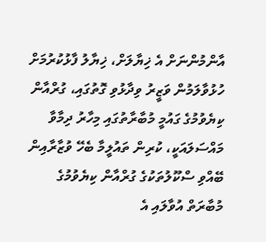އާންމުންނަށް އެ ޚިޔާލަށް، ޚިޔާލު ފާޅުކުރުމަށް ހުޅުވާލަމުން ވަޒީރު ވިދާޅުވި ގޮތުގައި، ގުރްއާން ކިޔެވުމުގެ ގައުމީ މުބާރާތުގައި މިހާރު ދިމާވާ މައްސަލައަކީ، ކުރިން ތައުލީމާ ބެހޭ ވުޒާރާއިން ބޭއްވި ސްކޫލުތަކުގެ ގުރްއާން ކިޔެވުމުގެ މުބާރަތް އުވާލައި އެ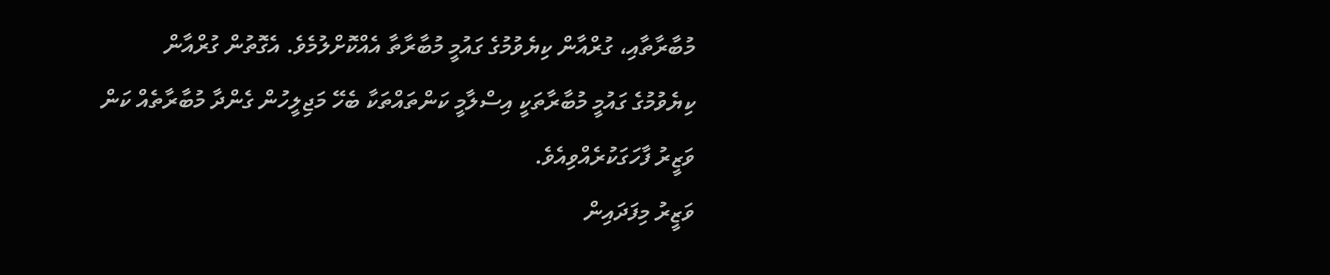މުބާރާތާއި، ގުރްއާން ކިޔެވުމުގެ ގައުމީ މުބާރާތާ އެއްކޮށްލުމެވެ. އެގޮތުން ގުރްއާން ކިޔެވުމުގެ ގައުމީ މުބާރާތަކީ އިސްލާމީ ކަންތައްތަކާ ބެހޭ މަޖިލީހުން ގެންދާ މުބާރާތެއް ކަން ވަޒީރު ފާހަގަކުރެއްވިއެވެ.
ވަޒީރު މިފަދައިން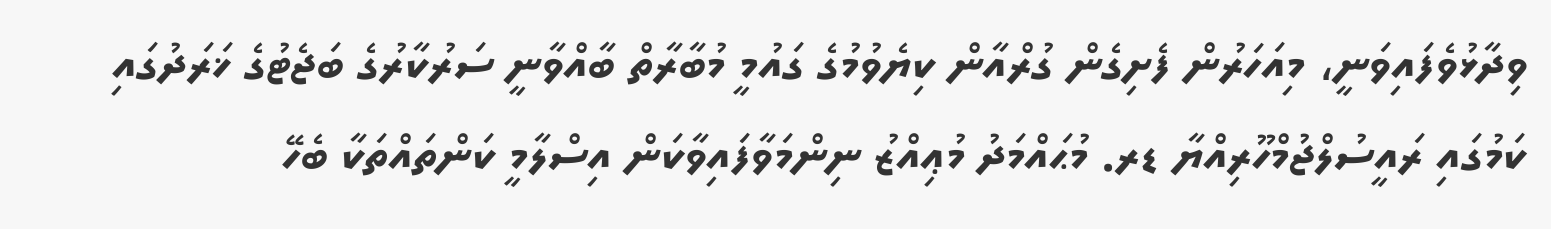ވިދާޅުވެފައިވަނީ، މިއަހަރުން ފެށިގެން ގުރްއާން ކިޔެވުމުގެ ގައުމީ މުބާރާތް ބާއްވާނީ ސަރުކާރުގެ ބަޖެޓުގެ ޚަރަދުގައި ކަމުގައި ރައީސުލްޖުމްހޫރިއްޔާ ޑރ. މުޙައްމަދު މުޢިއްޒު ނިންމަވާފައިވާކަން އިސްލާމީ ކަންތައްތަކާ ބެހޭ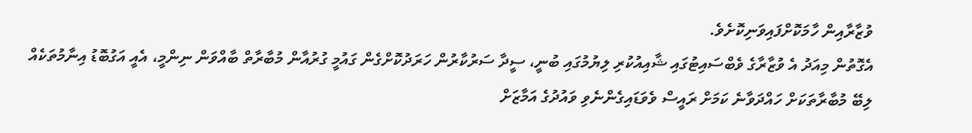ވުޒާރާއިން ހާމަކޮށްފައިވަނިކޮށެވެ.
އެގޮތުން މިއަދު އެ ވުޒާރާގެ ވެބްސައިޓުގައި ޝާއިއުކުރި ލިޔުމުގައި ބުނީ، ސީދާ ސަރުކާރުން ހަރަދުކޮށްގެން ގައުމީ ގުރުއާން މުބާރާތް ބާއްވަން ނިންމީ، އެއީ އަގުބޮޑު އިނާމުތަކެއް ލިބޭ މުބާރާތަކަށް ހައްދަވާނެ ކަމަށް ރައީސް ވެވަޑައިގެންނެވި ވައުދުގެ އަމާޒަށް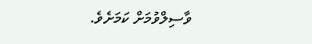ވާސިލްވުމަށް ކަމަށެވެ.